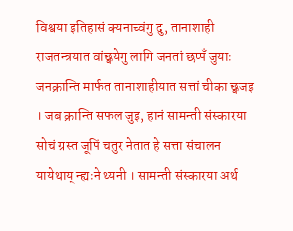विश्वया इतिहासं क्यनाच्वंगु दु, तानाशाही राजतन्त्रयात वांछ्वयेगु लागि जनतां छप्पँ जुयाः जनक्रान्ति मार्फत तानाशाहीयात सत्तां चीका छ्वजइ । जब क्रान्ति सफल जुइ, हानं सामन्ती संस्कारया सोचं ग्रस्त जूपिं चतुर नेतात हे सत्ता संचालन यायेथाय् न्ह्यःने थ्यनी । सामन्ती संस्कारया अर्थ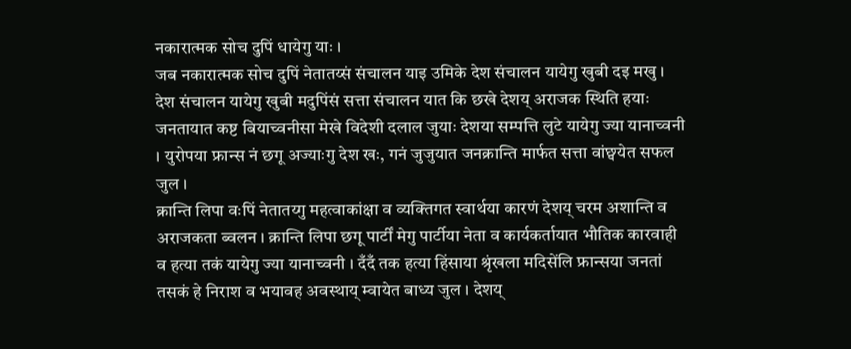नकारात्मक सोच दुपिं धायेगु याः ।
जब नकारात्मक सोच दुपिं नेतातय्सं संचालन याइ उमिके देश संचालन यायेगु खुबी दइ मखु । देश संचालन यायेगु खुबी मदुपिंसं सत्ता संचालन यात कि छखे देशय् अराजक स्थिति हयाः जनतायात कष्ट बियाच्वनीसा मेखे विदेशी दलाल जुयाः देशया सम्पत्ति लुटे यायेगु ज्या यानाच्वनी । युरोपया फ्रान्स नं छगू अज्याःगु देश खः, गनं जुजुयात जनक्रान्ति मार्फत सत्ता वांछ्वयेत सफल जुल ।
क्रान्ति लिपा वःपिं नेतातय्गु महत्वाकांक्षा व व्यक्तिगत स्वार्थया कारणं देशय् चरम अशान्ति व अराजकता ब्वलन । क्रान्ति लिपा छगू पार्टीं मेगु पार्टीया नेता व कार्यकर्तायात भौतिक कारवाही व हत्या तकं यायेगु ज्या यानाच्वनी । दँदँ तक हत्या हिंसाया श्रृंखला मदिसेंलि फ्रान्सया जनतां तसकं हे निराश व भयावह अवस्थाय् म्वायेत बाध्य जुल । देशय्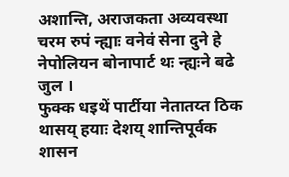अशान्ति, अराजकता अव्यवस्था चरम रुपं न्ह्याः वनेवं सेना दुने हे नेपोलियन बोनापार्ट थः न्ह्यःने बढे जुल ।
फुक्क धइथें पार्टीया नेतातय्त ठिक थासय् हयाः देशय् शान्तिपूर्वक शासन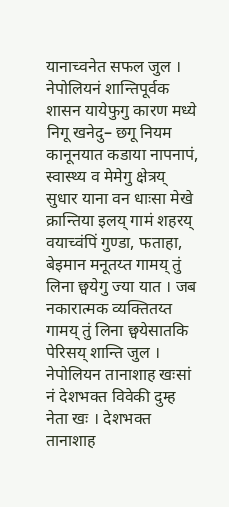यानाच्वनेत सफल जुल । नेपोलियनं शान्तिपूर्वक शासन यायेफुगु कारण मध्ये निगू खनेदु– छगू नियम कानूनयात कडाया नापनापं, स्वास्थ्य व मेमेगु क्षेत्रय् सुधार याना वन धाःसा मेखे क्रान्तिया इलय् गामं शहरय् वयाच्वंपिं गुण्डा, फताहा, बेइमान मनूतय्त गामय् तुं लिना छ्वयेगु ज्या यात । जब नकारात्मक व्यक्तितय्त गामय् तुं लिना छ्वयेसातकि पेरिसय् शान्ति जुल ।
नेपोलियन तानाशाह खःसां नं देशभक्त विवेकी दुम्ह नेता खः । देशभक्त तानाशाह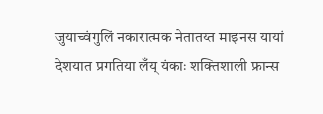जुयाच्वंगुलिं नकारात्मक नेतातय्त माइनस यायां देशयात प्रगतिया लँय् यंकाः शक्तिशाली फ्रान्स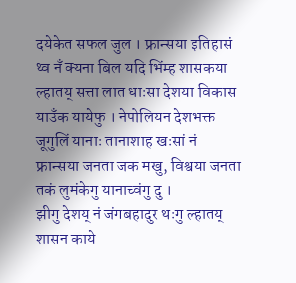दयेकेत सफल जुल । फ्रान्सया इतिहासं थ्व नँ क्यना बिल यदि भिंम्ह शासकया ल्हातय् सत्ता लात धाःसा देशया विकास याउँक यायेफु । नेपोलियन देशभक्त जूगुलिं यानाः तानाशाह खःसां नं फ्रान्सया जनता जक मखु, विश्वया जनता तकं लुमंकेगु यानाच्वंगु दु ।
झीगु देशय् नं जंगबहादुर थःगु ल्हातय् शासन काये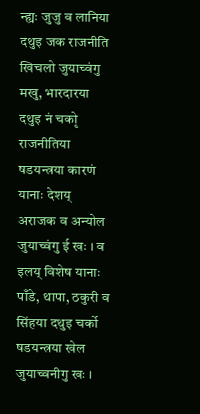न्ह्यः जुजु व लानिया दथुइ जक राजनीति खिचलो जुयाच्वंगु मखु, भारदारया दथुइ नं चकोृ राजनीतिया षडयन्त्रया कारणं यानाः देशय् अराजक व अन्योल जुयाच्वंगु ई खः । व इलय् विशेष यानाः पाँडे, थापा, ठकुरी व सिंहया दथुइ चर्को षडयन्त्रया खेल जुयाच्वनीगु खः ।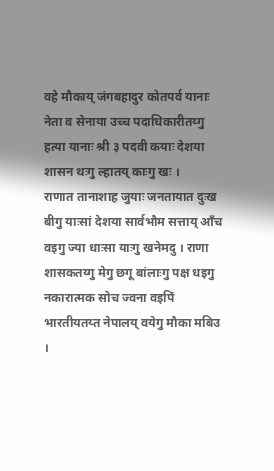वहे मौकाय् जंगबहादुर कोतपर्व यानाः नेता व सेनाया उच्च पदाधिकारीतय्गु हत्या यानाः श्री ३ पदवी कयाः देशया शासन थःगु ल्हातय् काःगु खः ।
राणात तानाशाह जुयाः जनतायात दुःख बीगु याःसां देशया सार्वभौम सत्ताय् आँच वइगु ज्या धाःसा याःगु खनेमदु । राणा शासकतय्गु मेगु छगू बांलाःगु पक्ष धइगु नकारात्मक सोच ज्वना वइपिं भारतीयतय्त नेपालय् वयेगु मौका मबिउ ।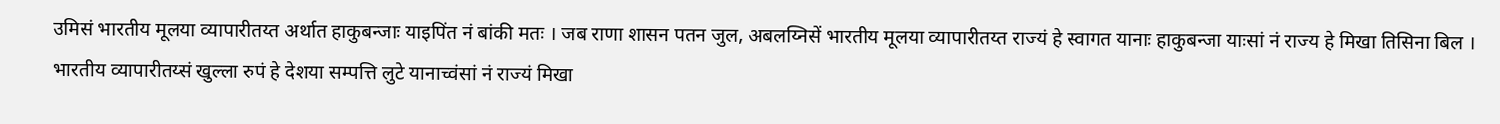उमिसं भारतीय मूलया व्यापारीतय्त अर्थात हाकुबन्जाः याइपिंत नं बांकी मतः । जब राणा शासन पतन जुल, अबलय्निसें भारतीय मूलया व्यापारीतय्त राज्यं हे स्वागत यानाः हाकुबन्जा याःसां नं राज्य हे मिखा तिसिना बिल ।
भारतीय व्यापारीतय्सं खुल्ला रुपं हे देशया सम्पत्ति लुटे यानाच्वंसां नं राज्यं मिखा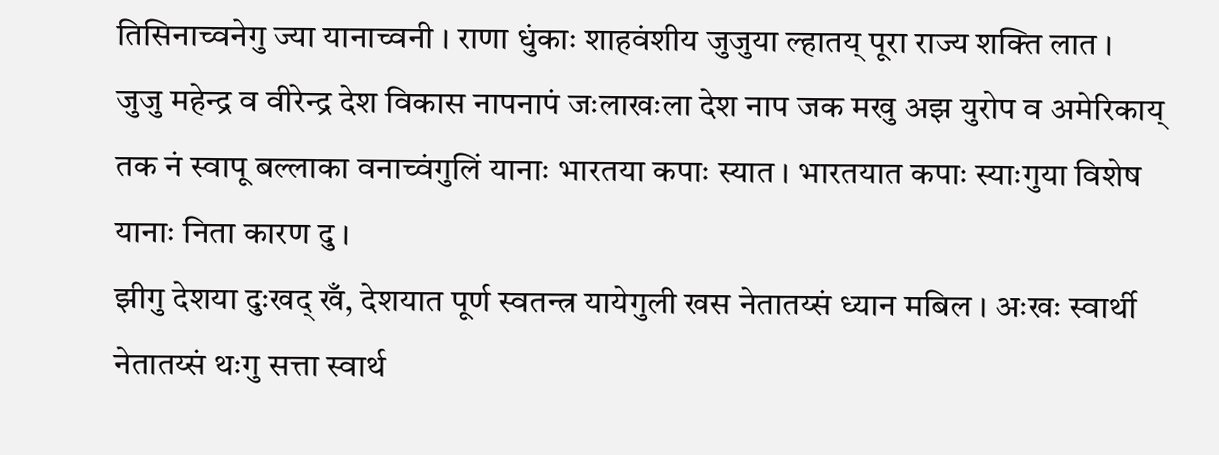तिसिनाच्वनेगु ज्या यानाच्वनी । राणा धुंकाः शाहवंशीय जुजुया ल्हातय् पूरा राज्य शक्ति लात । जुजु महेन्द्र व वीरेन्द्र देश विकास नापनापं जःलाखःला देश नाप जक मखु अझ युरोप व अमेरिकाय् तक नं स्वापू बल्लाका वनाच्वंगुलिं यानाः भारतया कपाः स्यात । भारतयात कपाः स्याःगुया विशेष यानाः निता कारण दु ।
झीगु देशया दुःखद् खँ, देशयात पूर्ण स्वतन्त्र यायेगुली खस नेतातय्सं ध्यान मबिल । अःखः स्वार्थी नेतातय्सं थःगु सत्ता स्वार्थ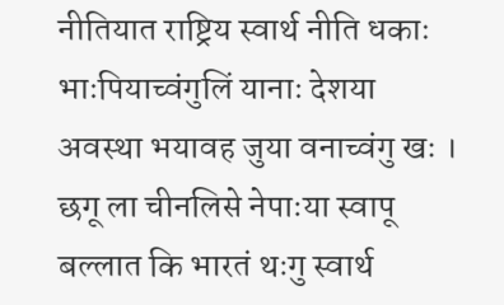नीतियात राष्ट्रिय स्वार्थ नीति धकाः भाःपियाच्वंगुलिं यानाः देशया अवस्था भयावह जुया वनाच्वंगु खः ।
छगू ला चीनलिसे नेपाःया स्वापू बल्लात कि भारतं थःगु स्वार्थ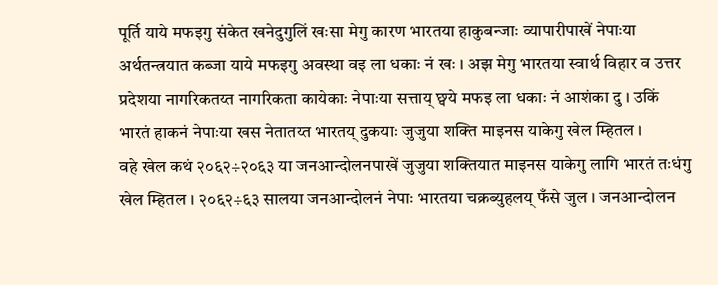पूर्ति याये मफइगु संकेत खनेदुगुलिं खःसा मेगु कारण भारतया हाकुबन्जाः व्यापारीपाखें नेपाःया अर्थतन्त्रयात कब्जा याये मफइगु अवस्था वइ ला धकाः नं खः । अझ मेगु भारतया स्वार्थ विहार व उत्तर प्रदेशया नागरिकतय्त नागरिकता कायेकाः नेपाःया सत्ताय् छ्वये मफइ ला धकाः नं आशंका दु । उकिं भारतं हाकनं नेपाःया खस नेतातय्त भारतय् दुकयाः जुजुया शक्ति माइनस याकेगु खेल म्हितल ।
वहे खेल कथं २०६२÷२०६३ या जनआन्दोलनपाखें जुजुया शक्तियात माइनस याकेगु लागि भारतं तःधंगु खेल म्हितल । २०६२÷६३ सालया जनआन्दोलनं नेपाः भारतया चक्रब्युहलय् फँसे जुल । जनआन्दोलन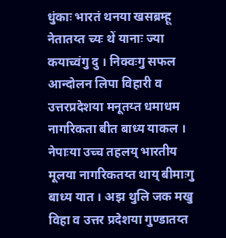धुंकाः भारतं थनया खसब्रम्हू नेतातय्त च्यः थें यानाः ज्या कयाच्वंगु दु । निक्वःगु सफल आन्दोलन लिपा विहारी व उत्तरप्रदेशया मनूतय्त धमाधम नागरिकता बीत बाध्य याकल ।
नेपाःया उच्च तहलय् भारतीय मूलया नागरिकतय्त थाय् बीमाःगु बाध्य यात । अझ थुलि जक मखु विहा व उत्तर प्रदेशया गुण्डातय्त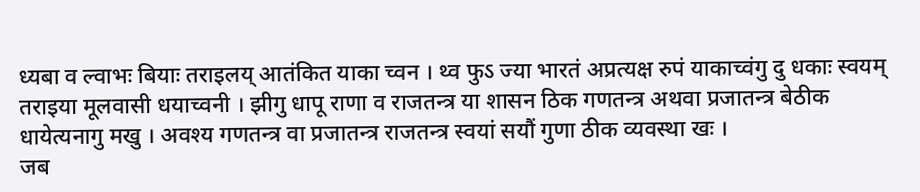ध्यबा व ल्वाभः बियाः तराइलय् आतंकित याका च्वन । थ्व फुऽ ज्या भारतं अप्रत्यक्ष रुपं याकाच्वंगु दु धकाः स्वयम् तराइया मूलवासी धयाच्वनी । झीगु धापू राणा व राजतन्त्र या शासन ठिक गणतन्त्र अथवा प्रजातन्त्र बेठीक धायेत्यनागु मखु । अवश्य गणतन्त्र वा प्रजातन्त्र राजतन्त्र स्वयां सयौं गुणा ठीक व्यवस्था खः ।
जब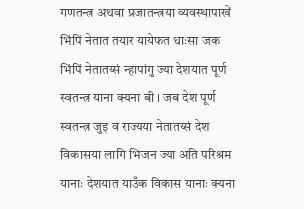गणतन्त्र अथवा प्रजातन्त्रया व्यवस्थापाखें भिंपिं नेतात तयार यायेफत धाःसा जक भिंपिं नेतातय्सं न्हापांगु ज्या देशयात पूर्ण स्वतन्त्र याना क्यना बी । जब देश पूर्ण स्वतन्त्र जुइ व राज्यया नेतातय्सं देश विकासया लागि भिजन ज्या अति परिश्रम यानाः देशयात याउँक विकास यानाः क्यना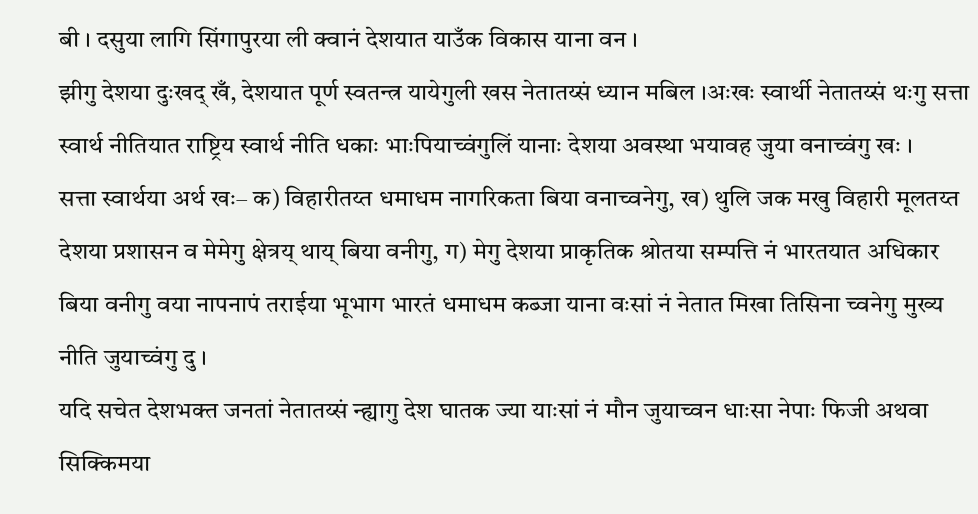बी । दसुया लागि सिंगापुरया ली क्वानं देशयात याउँक विकास याना वन ।
झीगु देशया दुःखद् खँ, देशयात पूर्ण स्वतन्त्र यायेगुली खस नेतातय्सं ध्यान मबिल ।अःखः स्वार्थी नेतातय्सं थःगु सत्ता स्वार्थ नीतियात राष्ट्रिय स्वार्थ नीति धकाः भाःपियाच्वंगुलिं यानाः देशया अवस्था भयावह जुया वनाच्वंगु खः ।
सत्ता स्वार्थया अर्थ खः– क) विहारीतय्त धमाधम नागरिकता बिया वनाच्वनेगु, ख) थुलि जक मखु विहारी मूलतय्त देशया प्रशासन व मेमेगु क्षेत्रय् थाय् बिया वनीगु, ग) मेगु देशया प्राकृतिक श्रोतया सम्पत्ति नं भारतयात अधिकार बिया वनीगु वया नापनापं तराईया भूभाग भारतं धमाधम कब्जा याना वःसां नं नेतात मिखा तिसिना च्वनेगु मुख्य नीति जुयाच्वंगु दु ।
यदि सचेत देशभक्त जनतां नेतातय्सं न्ह्यागु देश घातक ज्या याःसां नं मौन जुयाच्वन धाःसा नेपाः फिजी अथवा सिक्किमया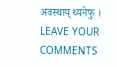अवस्थाय् थ्यनेफु ।
LEAVE YOUR COMMENTS